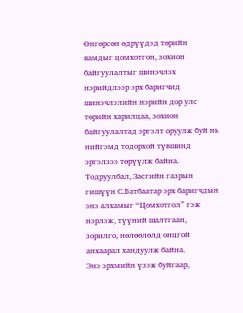Өнгөрсөн өдрүүдэд төрийн яамдыг цомхотгон, зохион байгуулалтыг шинэчлэх нэрийдлээр эрх баригчид шинэчлэлийн нэрийн дор улс төрийн харилцаа, зохион байгуулалтад эргэлт оруулж буй нь нийгэмд тодорхой түвшинд эргэлзээ төрүүлж байна. Тодруулбал, Засгийн газрын гишүүн С.Батбаатар эрх баригчдын энэ алхамыг “Цомхотгол” гэж нэрлэж, түүний шалтгаан, зорилго, нөлөөлөлд онцгой анхаарал хандуулж байна.
Энэ эрхмийн үзэж буйгаар,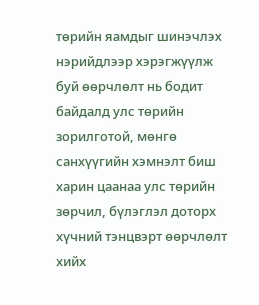төрийн яамдыг шинэчлэх нэрийдлээр хэрэгжүүлж буй өөрчлөлт нь бодит байдалд улс төрийн зорилготой, мөнгө санхүүгийн хэмнэлт биш харин цаанаа улс төрийн зөрчил, бүлэглэл доторх хүчний тэнцвэрт өөрчлөлт хийх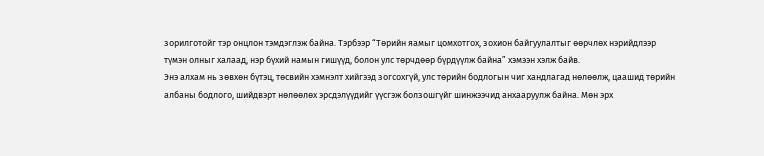зорилготойг тэр онцлон тэмдэглэж байна. Тэрбээр “Төрийн яамыг цомхотгох, зохион байгуулалтыг өөрчлөх нэрийдлээр түмэн олныг халаад, нэр бүхий намын гишүүд, болон улс төрчдөөр бүрдүүлж байна” хэмээн хэлж байв.
Энэ алхам нь зөвхөн бүтэц, төсвийн хэмнэлт хийгээд зогсохгүй, улс төрийн бодлогын чиг хандлагад нөлөөлж, цаашид төрийн албаны бодлого, шийдвэрт нөлөөлөх эрсдэлүүдийг үүсгэж болзошгүйг шинжээчид анхааруулж байна. Мөн эрх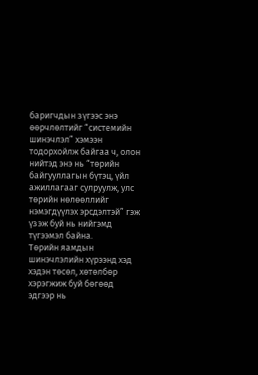баригчдын зүгээс энэ өөрчлөлтийг “системийн шинэчлэл” хэмээн тодорхойлж байгаа ч, олон нийтэд энэ нь “төрийн байгууллагын бүтэц, үйл ажиллагааг сулруулж, улс төрийн нөлөөллийг нэмэгдүүлэх эрсдэлтэй” гэж үзэж буй нь нийгэмд түгээмэл байна.
Төрийн яамдын шинэчлэлийн хүрээнд хэд хэдэн төсөл, хөтөлбөр хэрэгжиж буй бөгөөд эдгээр нь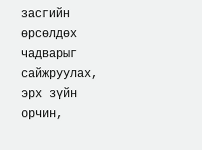засгийн өрсөлдөх чадварыг сайжруулах, эрх зүйн орчин,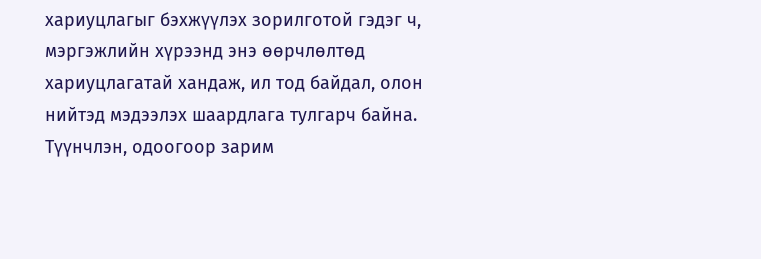хариуцлагыг бэхжүүлэх зорилготой гэдэг ч, мэргэжлийн хүрээнд энэ өөрчлөлтөд хариуцлагатай хандаж, ил тод байдал, олон нийтэд мэдээлэх шаардлага тулгарч байна. Түүнчлэн, одоогоор зарим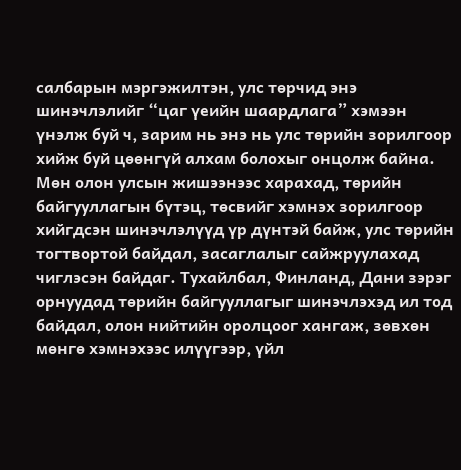салбарын мэргэжилтэн, улс төрчид энэ шинэчлэлийг “цаг үеийн шаардлага” хэмээн үнэлж буй ч, зарим нь энэ нь улс төрийн зорилгоор хийж буй цөөнгүй алхам болохыг онцолж байна.
Мөн олон улсын жишээнээс харахад, төрийн байгууллагын бүтэц, төсвийг хэмнэх зорилгоор хийгдсэн шинэчлэлүүд үр дүнтэй байж, улс төрийн тогтвортой байдал, засаглалыг сайжруулахад чиглэсэн байдаг. Тухайлбал, Финланд, Дани зэрэг орнуудад төрийн байгууллагыг шинэчлэхэд ил тод байдал, олон нийтийн оролцоог хангаж, зөвхөн мөнгө хэмнэхээс илүүгээр, үйл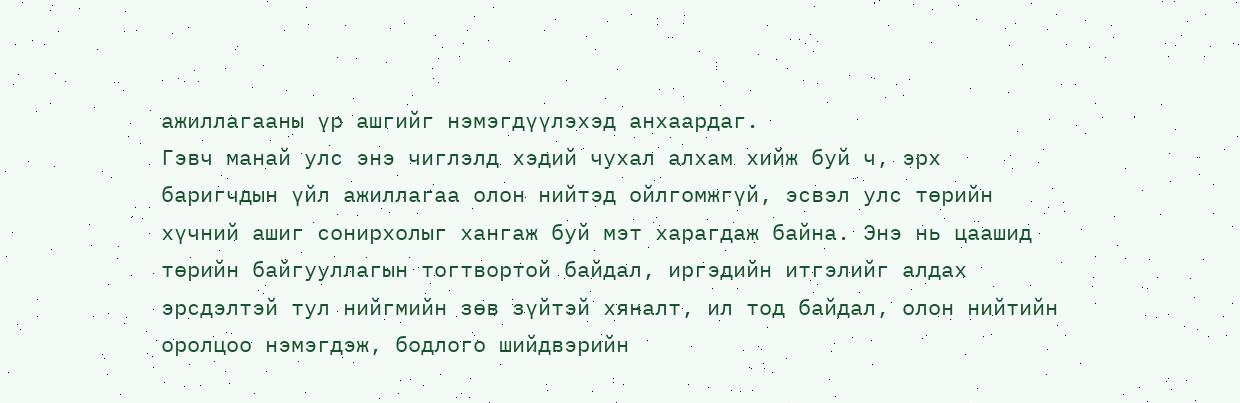ажиллагааны үр ашгийг нэмэгдүүлэхэд анхаардаг.
Гэвч манай улс энэ чиглэлд хэдий чухал алхам хийж буй ч, эрх баригчдын үйл ажиллагаа олон нийтэд ойлгомжгүй, эсвэл улс төрийн хүчний ашиг сонирхолыг хангаж буй мэт харагдаж байна. Энэ нь цаашид төрийн байгууллагын тогтвортой байдал, иргэдийн итгэлийг алдах эрсдэлтэй тул нийгмийн зөв зүйтэй хяналт, ил тод байдал, олон нийтийн оролцоо нэмэгдэж, бодлого шийдвэрийн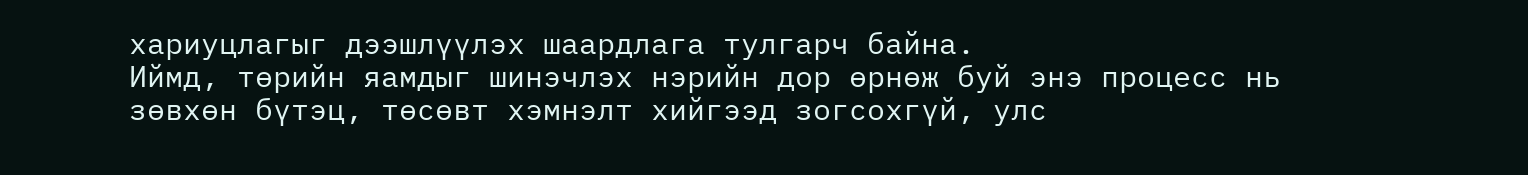хариуцлагыг дээшлүүлэх шаардлага тулгарч байна.
Иймд, төрийн яамдыг шинэчлэх нэрийн дор өрнөж буй энэ процесс нь зөвхөн бүтэц, төсөвт хэмнэлт хийгээд зогсохгүй, улс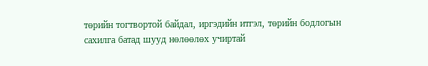төрийн тогтвортой байдал, иргэдийн итгэл, төрийн бодлогын сахилга батад шууд нөлөөлөх учиртай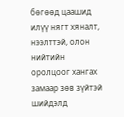бөгөөд цаашид илүү нягт хяналт, нээлттэй, олон нийтийн оролцоог хангах замаар зөв зүйтэй шийдэлд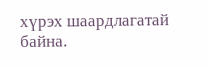хүрэх шаардлагатай байна.